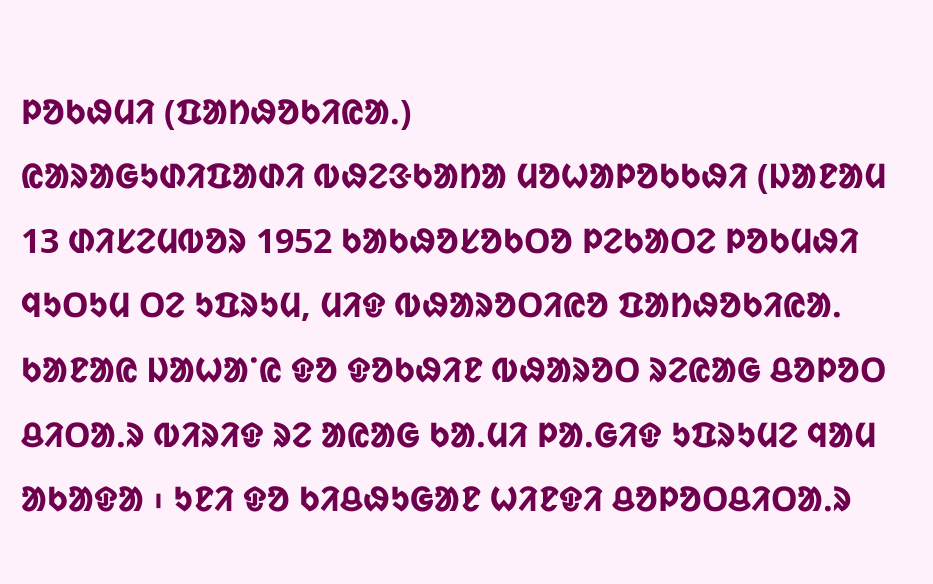ᱞᱚᱠᱷᱢᱤ (ᱯᱟᱴᱷᱚᱠᱤᱭᱟᱹ)
ᱭᱟᱨᱟᱜᱩᱰᱤᱯᱟᱰᱤ ᱵᱷᱮᱝᱠᱟᱴᱟ ᱢᱚᱦᱟᱞᱚᱠᱠᱷᱤ (ᱡᱟᱱᱟᱢ 13 ᱰᱤᱥᱮᱢᱵᱚᱨ 1952 ᱠᱟᱠᱷᱚᱥᱚᱠᱛᱚ ᱞᱮᱠᱟᱛᱮ ᱞᱚᱠᱢᱷᱤ ᱧᱩᱛᱩᱢ ᱛᱮ ᱩᱯᱨᱩᱢ, ᱢᱤᱫ ᱵᱷᱟᱨᱚᱛᱤᱭᱚ ᱯᱟᱴᱷᱚᱠᱤᱭᱟᱹ ᱠᱟᱱᱟᱭ ᱡᱟᱦᱟᱸᱭ ᱫᱚ ᱫᱚᱠᱷᱤᱱ ᱵᱷᱟᱨᱚᱛ ᱨᱮᱭᱟᱜ ᱪᱚᱞᱚᱛ ᱪᱤᱛᱟᱹᱨ ᱵᱤᱨᱤᱫ ᱨᱮ ᱟᱭᱟᱜ ᱠᱟᱹᱢᱤ ᱞᱟᱹᱜᱤᱫ ᱩᱯᱨᱩᱢᱮ ᱧᱟᱢ ᱟᱠᱟᱫᱟ ᱾ ᱩᱱᱤ ᱫᱚ ᱠᱤᱪᱷᱩᱜᱟᱱ ᱦᱤᱱᱫᱤ ᱪᱚᱞᱚᱛᱪᱤᱛᱟᱹᱨ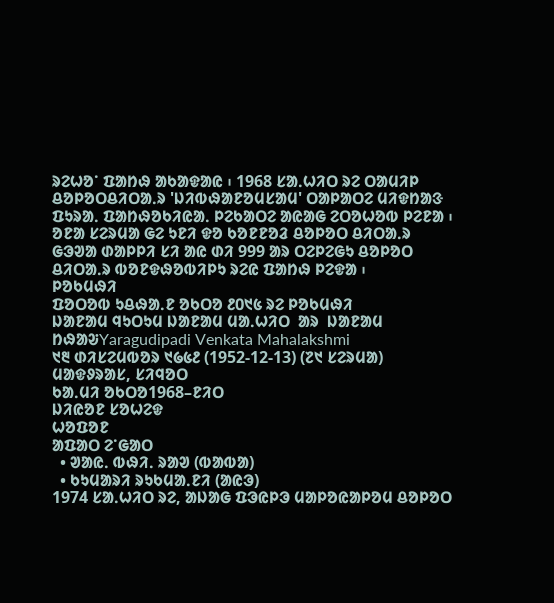ᱨᱮᱦᱚᱸ ᱯᱟᱴᱷ ᱟᱠᱟᱫᱟᱭ ᱾ 1968 ᱥᱟᱹᱦᱤᱛ ᱨᱮ ᱛᱟᱢᱤᱞ ᱪᱚᱞᱚᱛᱪᱤᱛᱟᱹᱨ 'ᱡᱤᱵᱷᱟᱱᱚᱢᱥᱟᱢ' ᱛᱟᱞᱟᱛᱮ ᱢᱤᱫᱴᱟᱝ ᱯᱩᱨᱟᱹ ᱯᱟᱴᱷᱚᱠᱤᱭᱟᱹ ᱞᱮᱠᱟᱛᱮ ᱟᱭᱟᱜ ᱮᱛᱚᱦᱚᱵ ᱞᱮᱱᱟ ᱾ ᱚᱱᱟ ᱥᱮᱨᱢᱟ ᱜᱮ ᱩᱱᱤ ᱫᱚ ᱠᱚᱱᱱᱚᱲ ᱪᱚᱞᱚᱛ ᱪᱤᱛᱟᱹᱨ ᱜᱳᱣᱟ ᱰᱟᱞᱞᱤ ᱥᱤ ᱟᱭ ᱰᱤ 999 ᱟᱨ ᱛᱮᱞᱮᱜᱩ ᱪᱚᱞᱚᱛ ᱪᱤᱛᱟᱹᱨ ᱵᱚᱱᱫᱷᱚᱵᱤᱞᱩ ᱨᱮᱭ ᱯᱟᱴᱷ ᱞᱮᱫᱟ ᱾
ᱞᱚᱠᱢᱷᱤ
ᱯᱚᱛᱚᱵ ᱩᱪᱷᱟᱹᱱ ᱚᱠᱛᱚ ᱒᱐᱑᱕ ᱨᱮ ᱞᱚᱠᱢᱷᱤ
ᱡᱟᱱᱟᱢ ᱧᱩᱛᱩᱢ ᱡᱟᱱᱟᱢ ᱢᱟᱹᱦᱤᱛ  ᱟᱨ  ᱡᱟᱱᱟᱢ ᱴᱷᱟᱶYaragudipadi Venkata Mahalakshmi
᱑᱓ ᱰᱤᱥᱮᱢᱵᱚᱨ ᱑᱙᱕᱒ (1952-12-13) (᱗᱑ ᱥᱮᱨᱢᱟ)
ᱢᱟᱫᱽᱨᱟᱥ, ᱥᱤᱧᱚᱛ
ᱠᱟᱹᱢᱤ ᱚᱠᱛᱚ1968–ᱱᱤᱛ
ᱡᱤᱭᱚᱱ ᱥᱚᱦᱮᱫ
ᱦᱚᱯᱚᱱ
ᱟᱯᱟᱛ ᱮᱸᱜᱟᱛ
  • ᱣᱟᱭᱹ ᱵᱷᱤᱹ ᱨᱟᱣ (ᱵᱟᱵᱟ)
  • ᱠᱩᱢᱟᱨᱤ ᱨᱩᱠᱢᱟᱹᱱᱤ (ᱟᱭᱳ)
1974 ᱥᱟᱹᱦᱤᱛ ᱨᱮ, ᱟᱡᱟᱜ ᱯᱳᱭᱞᱳ ᱢᱟᱞᱚᱭᱟᱞᱚᱢ ᱪᱚᱞᱚᱛ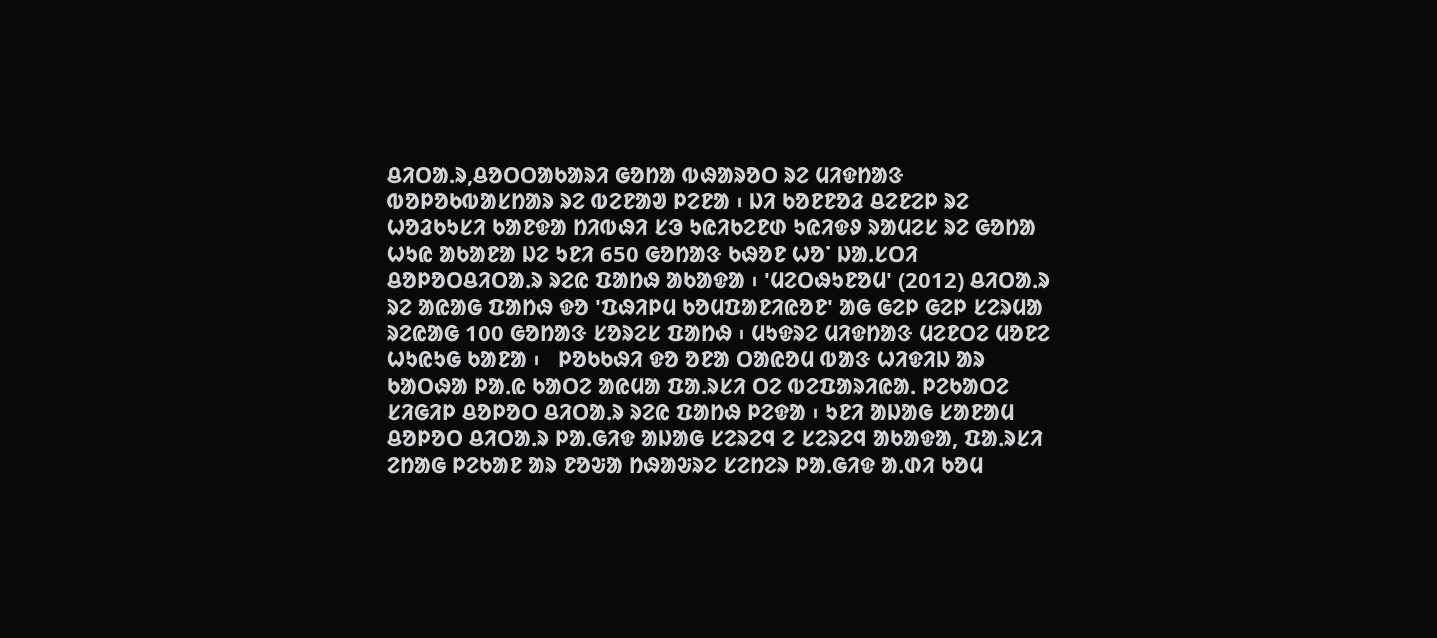ᱪᱤᱛᱟᱹᱨ,ᱪᱚᱛᱛᱟᱠᱟᱨᱤ ᱜᱚᱴᱟ ᱵᱷᱟᱨᱚᱛ ᱨᱮ ᱢᱤᱫᱴᱟᱝ ᱵᱚᱞᱚᱠᱵᱟᱥᱴᱟᱨ ᱨᱮ ᱵᱮᱱᱟᱣ ᱞᱮᱱᱟ ᱾ ᱡᱤ ᱠᱚᱱᱱᱚᱲ ᱪᱮᱱᱮᱞ ᱨᱮ ᱦᱚᱲᱠᱩᱥᱤ ᱠᱟᱱᱫᱟ ᱴᱤᱵᱷᱤ ᱥᱳ ᱩᱭᱤᱠᱮᱱᱰ ᱩᱭᱤᱫᱽ ᱨᱟᱢᱮᱥ ᱨᱮ ᱜᱚᱴᱟ ᱦᱩᱭ ᱟᱠᱟᱱᱟ ᱡᱮ ᱩᱱᱤ 650 ᱜᱚᱴᱟᱝ ᱠᱷᱚᱱ ᱦᱚᱸ ᱡᱟᱹᱥᱛᱤ ᱪᱚᱞᱚᱛᱪᱤᱛᱟᱹᱨ ᱨᱮᱭ ᱯᱟᱴᱷ ᱟᱠᱟᱫᱟ ᱾ 'ᱢᱮᱛᱷᱩᱱᱚᱢ' (2012) ᱪᱤᱛᱟᱹᱨ ᱨᱮ ᱟᱭᱟᱜ ᱯᱟᱴᱷ ᱫᱚ 'ᱯᱷᱤᱞᱢ ᱠᱚᱢᱯᱟᱱᱤᱭᱚᱱ' ᱟᱜ ᱜᱮᱞ ᱜᱮᱞ ᱥᱮᱨᱢᱟ ᱨᱮᱭᱟᱜ 100 ᱜᱚᱴᱟᱝ ᱥᱚᱨᱮᱥ ᱯᱟᱴᱷ ᱾ ᱢᱩᱫᱨᱮ ᱢᱤᱫᱴᱟᱝ ᱢᱮᱱᱛᱮ ᱢᱚᱱᱮ ᱦᱩᱭᱩᱜ ᱠᱟᱱᱟ ᱾   ᱞᱚᱠᱠᱷᱤ ᱫᱚ ᱚᱱᱟ ᱛᱟᱭᱚᱢ ᱵᱟᱝ ᱦᱤᱫᱤᱡ ᱟᱨ ᱠᱟᱛᱷᱟ ᱞᱟᱹᱭ ᱠᱟᱛᱮ ᱟᱭᱢᱟ ᱯᱟᱹᱨᱥᱤ ᱛᱮ ᱵᱮᱯᱟᱨᱤᱭᱟᱹ ᱞᱮᱠᱟᱛᱮ ᱥᱤᱜᱤᱞ ᱪᱚᱞᱚᱛ ᱪᱤᱛᱟᱹᱨ ᱨᱮᱭ ᱯᱟᱴᱷ ᱞᱮᱫᱟ ᱾ ᱩᱱᱤ ᱟᱡᱟᱜ ᱥᱟᱱᱟᱢ ᱪᱚᱞᱚᱛ ᱪᱤᱛᱟᱹᱨ ᱞᱟᱹᱜᱤᱫ ᱟᱡᱟᱜ ᱥᱮᱨᱮᱧ ᱮ ᱥᱮᱨᱮᱧ ᱟᱠᱟᱫᱟ, ᱯᱟᱹᱨᱥᱤ ᱮᱴᱟᱜ ᱞᱮᱠᱟᱱ ᱟᱨ ᱱᱚᱶᱟ ᱴᱷᱟᱶᱨᱮ ᱥᱮᱴᱮᱨ ᱞᱟᱹᱜᱤᱫ ᱟᱹᱰᱤ ᱠᱚᱢ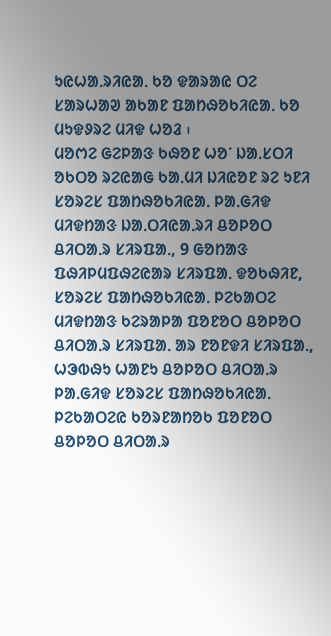ᱩᱭᱦᱟᱹᱨᱤᱭᱟᱹ ᱠᱚ ᱫᱟᱨᱟᱭ ᱛᱮ ᱥᱟᱨᱦᱟᱣ ᱟᱠᱟᱱ ᱯᱟᱴᱷᱚᱠᱤᱭᱟᱹ ᱠᱚ ᱢᱩᱫᱽᱨᱮ ᱢᱤᱫ ᱦᱚᱲ ᱾
ᱢᱚᱬᱮ ᱜᱮᱞᱟᱝ ᱠᱷᱚᱱ ᱦᱚᱸ ᱡᱟᱹᱥᱛᱤ ᱚᱠᱛᱚ ᱨᱮᱭᱟᱜ ᱠᱟᱹᱢᱤ ᱡᱤᱭᱚᱱ ᱨᱮ ᱩᱱᱤ ᱥᱚᱨᱮᱥ ᱯᱟᱴᱷᱚᱠᱤᱭᱟᱹ ᱞᱟᱹᱜᱤᱫ ᱢᱤᱫᱴᱟᱝ ᱡᱟᱹᱛᱤᱭᱟᱹᱨᱤ ᱪᱚᱞᱚᱛ ᱪᱤᱛᱟᱹᱨ ᱥᱤᱨᱯᱟᱹ, 9 ᱜᱚᱴᱟᱝ ᱯᱷᱤᱞᱢᱯᱷᱮᱭᱟᱨ ᱥᱤᱨᱯᱟᱹ ᱫᱚᱠᱷᱤᱱ, ᱥᱚᱨᱮᱥ ᱯᱟᱴᱷᱚᱠᱤᱭᱟᱹ ᱞᱮᱠᱟᱛᱮ ᱢᱤᱫᱴᱟᱝ ᱠᱮᱨᱟᱞᱟ ᱯᱚᱱᱚᱛ ᱪᱚᱞᱚᱛ ᱪᱤᱛᱟᱹᱨ ᱥᱤᱨᱯᱟᱹ ᱟᱨ ᱱᱚᱱᱫᱤ ᱥᱤᱨᱯᱟᱹ, ᱦᱳᱵᱷᱩ ᱦᱟᱱᱩ ᱪᱚᱞᱚᱛ ᱪᱤᱛᱟᱹᱨ ᱞᱟᱹᱜᱤᱫ ᱥᱚᱨᱮᱥ ᱯᱟᱴᱷᱚᱠᱤᱭᱟᱹ ᱞᱮᱠᱟᱛᱮᱭ ᱠᱚᱨᱱᱟᱴᱚᱠ ᱯᱚᱱᱚᱛ ᱪᱚᱞᱚᱛ ᱪᱤᱛᱟᱹᱨ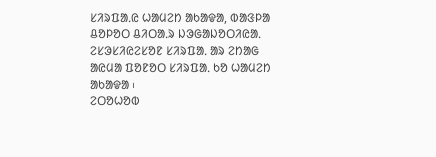ᱥᱤᱨᱯᱟᱹᱭ ᱦᱟᱢᱮᱴ ᱟᱠᱟᱫᱟ, ᱵᱟᱝᱞᱟ ᱪᱚᱞᱚᱛ ᱪᱤᱛᱟᱹᱨ ᱡᱳᱜᱟᱡᱚᱛᱤᱭᱟᱹ ᱮᱥᱳᱥᱤᱭᱮᱥᱚᱱ ᱥᱤᱨᱯᱟᱹ ᱟᱨ ᱮᱴᱟᱜ ᱟᱭᱢᱟ ᱯᱚᱱᱚᱛ ᱥᱤᱨᱯᱟᱹ ᱠᱚ ᱦᱟᱢᱮᱴ ᱟᱠᱟᱫᱟ ᱾
ᱮᱛᱚᱦᱚᱵ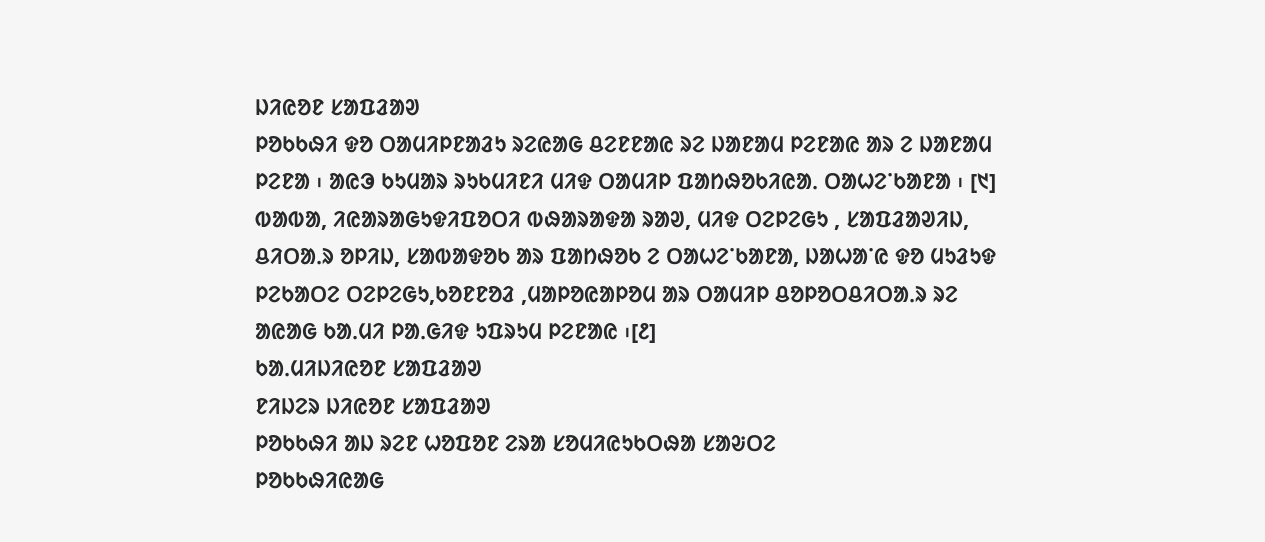ᱡᱤᱭᱚᱱ ᱥᱟᱯᱲᱟᱣ
ᱞᱚᱠᱠᱷᱤ ᱫᱚ ᱛᱟᱢᱤᱞᱱᱟᱲᱩ ᱨᱮᱭᱟᱜ ᱪᱮᱱᱱᱟᱭ ᱨᱮ ᱡᱟᱱᱟᱢ ᱞᱮᱱᱟᱭ ᱟᱨ ᱮ ᱡᱟᱱᱟᱢ ᱞᱮᱱᱟ ᱾ ᱟᱭᱳ ᱠᱩᱢᱟᱨ ᱨᱩᱠᱢᱤᱱᱤ ᱢᱤᱫ ᱛᱟᱢᱤᱞ ᱯᱟᱴᱷᱚᱠᱤᱭᱟᱹ ᱛᱟᱦᱮᱸᱠᱟᱱᱟ ᱾ [᱑] ᱵᱟᱵᱟ, ᱤᱭᱟᱨᱟᱜᱩᱫᱤᱯᱚᱛᱤ ᱵᱷᱟᱨᱟᱫᱟ ᱨᱟᱣ, ᱢᱤᱫ ᱛᱮᱞᱮᱜᱩ , ᱥᱟᱯᱲᱟᱣᱤᱡ, ᱪᱤᱛᱟᱹᱨ ᱚᱞᱤᱡ, ᱥᱟᱵᱟᱫᱚᱠ ᱟᱨ ᱯᱟᱴᱷᱚᱠ ᱮ ᱛᱟᱦᱮᱸᱠᱟᱱᱟ, ᱡᱟᱦᱟᱸᱭ ᱫᱚ ᱢᱩᱲᱩᱫ ᱞᱮᱠᱟᱛᱮ ᱛᱮᱞᱮᱜᱩ,ᱠᱚᱱᱱᱚᱲ ,ᱢᱟᱞᱚᱭᱟᱞᱚᱢ ᱟᱨ ᱛᱟᱢᱤᱞ ᱪᱚᱞᱚᱛᱪᱤᱛᱟᱹᱨ ᱨᱮ ᱟᱭᱟᱜ ᱠᱟᱹᱢᱤ ᱞᱟᱹᱜᱤᱫ ᱩᱯᱨᱩᱢ ᱞᱮᱱᱟᱭ ᱾[᱒]
ᱠᱟᱹᱢᱤᱡᱤᱭᱚᱱ ᱥᱟᱯᱲᱟᱣ
ᱱᱤᱡᱮᱨ ᱡᱤᱭᱚᱱ ᱥᱟᱯᱲᱟᱣ
ᱞᱚᱠᱠᱷᱤ ᱟᱡ ᱨᱮᱱ ᱦᱚᱯᱚᱱ ᱮᱨᱟ ᱥᱚᱢᱤᱭᱩᱠᱛᱷᱟ ᱥᱟᱶᱛᱮ
ᱞᱚᱠᱠᱷᱤᱭᱟᱜ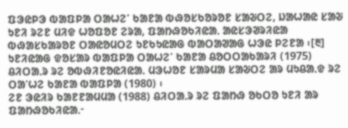ᱯᱳᱭᱞᱳ ᱵᱟᱯᱞᱟ ᱛᱟᱦᱮᱸ ᱠᱟᱱᱟ ᱵᱷᱚᱥᱠᱚᱨᱚᱱ ᱥᱟᱶᱛᱮ, ᱡᱟᱦᱟᱭ ᱥᱟᱶ ᱩᱱᱤ ᱨᱮᱱ ᱢᱤᱫ ᱦᱚᱯᱚᱱ ᱮᱨᱟ, ᱯᱟᱴᱷᱚᱠᱤᱭᱟᱹ ᱟᱭᱥᱳᱣᱨᱤᱭᱟ ᱵᱷᱟᱥᱠᱟᱨᱚᱱ ᱛᱟᱭᱚᱢᱛᱮ ᱩᱱᱠᱩᱭᱟᱜ ᱵᱟᱛᱟᱣᱟᱜ ᱦᱳᱭ ᱞᱮᱱᱟ ᱾[᱓]
ᱩᱱᱤᱭᱟᱜ ᱫᱚᱥᱟᱨ ᱵᱟᱯᱞᱟ ᱛᱟᱦᱮᱸ ᱠᱟᱱᱟ ᱪᱚᱛᱛᱟᱠᱟᱨᱤ (1975) ᱪᱤᱛᱟᱹᱨ ᱨᱮ ᱚᱵᱷᱤᱱᱚᱭᱤᱭᱟᱹ ᱢᱳᱦᱚᱱ ᱥᱟᱨᱢᱟ ᱥᱟᱶᱛᱮ ᱟᱨ ᱢᱩᱪᱟᱹᱫ ᱨᱮ ᱛᱟᱸᱦᱮ ᱠᱟᱱᱟ ᱵᱟᱯᱞᱟ (1980) ᱾
ᱮᱱ ᱳᱭᱤᱨ ᱠᱟᱱᱱᱟᱢᱢᱟ (1988) ᱪᱤᱛᱟᱹᱨ ᱨᱮ ᱯᱟᱴᱷ ᱚᱠᱛᱚ ᱩᱱᱤ ᱟᱨ ᱯᱟᱴᱷᱚᱠᱤᱭᱟᱹᱼ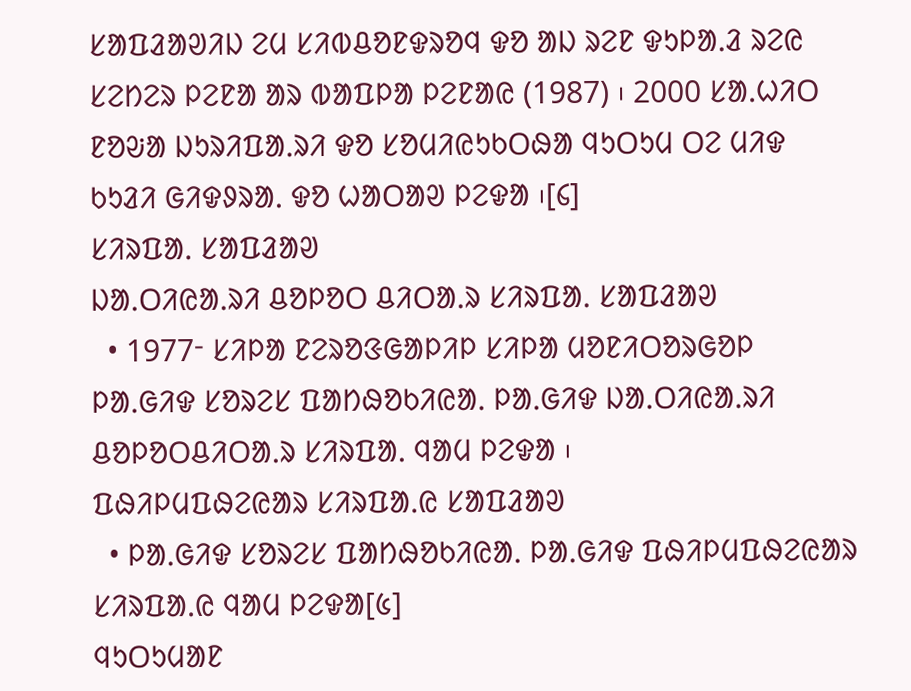ᱥᱟᱯᱲᱟᱣᱤᱡ ᱮᱢ ᱥᱤᱵᱪᱚᱱᱫᱨᱚᱧ ᱫᱚ ᱟᱡ ᱨᱮᱱ ᱫᱩᱞᱟᱹᱲ ᱨᱮᱭ ᱥᱮᱴᱮᱨ ᱞᱮᱱᱟ ᱟᱨ ᱵᱟᱯᱞᱟ ᱞᱮᱱᱟᱭ (1987) ᱾ 2000 ᱥᱟᱹᱦᱤᱛ ᱱᱚᱶᱟ ᱡᱩᱨᱤᱯᱟᱹᱨᱤ ᱫᱚ ᱥᱚᱢᱤᱭᱩᱠᱛᱷᱟ ᱧᱩᱛᱩᱢ ᱛᱮ ᱢᱤᱫ ᱠᱩᱲᱤ ᱜᱤᱫᱽᱨᱟᱹ ᱫᱚ ᱦᱟᱛᱟᱣ ᱞᱮᱫᱟ ᱾[᱔]
ᱥᱤᱨᱯᱟᱹ ᱥᱟᱯᱲᱟᱣ
ᱡᱟᱹᱛᱤᱭᱟᱹᱨᱤ ᱪᱚᱞᱚᱛ ᱪᱤᱛᱟᱹᱨ ᱥᱤᱨᱯᱟᱹ ᱥᱟᱯᱲᱟᱣ
  • 1977ᱼ ᱥᱤᱞᱟ ᱱᱮᱨᱚᱝᱜᱟᱞᱤᱞ ᱥᱤᱞᱟ ᱢᱚᱱᱤᱛᱚᱨᱜᱚᱞ ᱞᱟᱹᱜᱤᱫ ᱥᱚᱨᱮᱥ ᱯᱟᱴᱷᱚᱠᱤᱭᱟᱹ ᱞᱟᱹᱜᱤᱫ ᱡᱟᱹᱛᱤᱭᱟᱹᱨᱤ ᱪᱚᱞᱚᱛᱪᱤᱛᱟᱹᱨ ᱥᱤᱨᱯᱟᱹ ᱧᱟᱢ ᱞᱮᱫᱟ ᱾
ᱯᱷᱤᱞᱢᱯᱷᱮᱭᱟᱨ ᱥᱤᱨᱯᱟᱹᱭ ᱥᱟᱯᱲᱟᱣ
  • ᱞᱟᱹᱜᱤᱫ ᱥᱚᱨᱮᱥ ᱯᱟᱴᱷᱚᱠᱤᱭᱟᱹ ᱞᱟᱹᱜᱤᱫ ᱯᱷᱤᱞᱢᱯᱷᱮᱭᱟᱨ ᱥᱤᱨᱯᱟᱹᱭ ᱧᱟᱢ ᱞᱮᱫᱟ[᱕]
ᱧᱩᱛᱩᱢᱟᱱ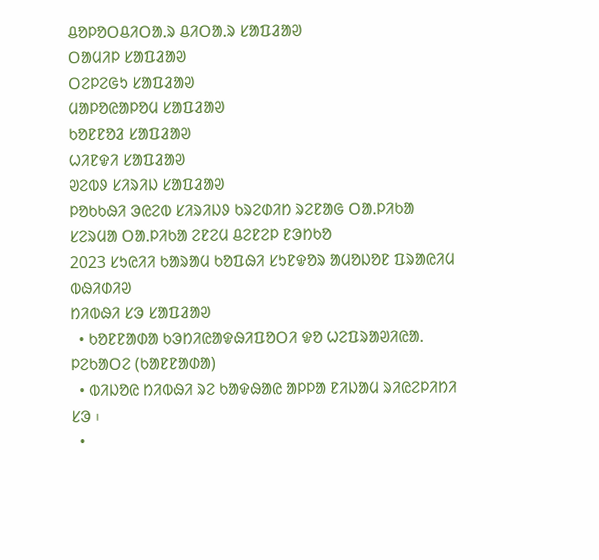ᱪᱚᱞᱚᱛᱪᱤᱛᱟᱹᱨ ᱪᱤᱛᱟᱹᱨ ᱥᱟᱯᱲᱟᱣ
ᱛᱟᱢᱤᱞ ᱥᱟᱯᱲᱟᱣ
ᱛᱮᱞᱮᱜᱩ ᱥᱟᱯᱲᱟᱣ
ᱢᱟᱞᱚᱭᱟᱞᱚᱢ ᱥᱟᱯᱲᱟᱣ
ᱠᱚᱱᱱᱚᱲ ᱥᱟᱯᱲᱟᱣ
ᱦᱤᱱᱫᱤ ᱥᱟᱯᱲᱟᱣ
ᱣᱮᱵᱽ ᱥᱤᱨᱤᱡ ᱥᱟᱯᱲᱟᱣ
ᱞᱚᱠᱠᱷᱤ ᱳᱭᱮᱵ ᱥᱤᱨᱤᱡᱽ ᱠᱨᱮᱰᱤᱴ ᱨᱮᱱᱟᱜ ᱛᱟᱹᱞᱤᱠᱟ
ᱥᱮᱨᱢᱟ ᱛᱟᱹᱞᱤᱠᱟ ᱮᱱᱮᱢ ᱪᱮᱱᱮᱞ ᱱᱳᱴᱠᱚ
2023 ᱥᱩᱭᱤᱤ ᱠᱟᱨᱟᱢ ᱠᱚᱯᱷᱤ ᱥᱩᱱᱫᱚᱨ ᱟᱢᱚᱡᱚᱱ ᱯᱨᱟᱭᱤᱢ ᱵᱷᱤᱰᱤᱣ
ᱴᱤᱵᱷᱤ ᱥᱳ ᱥᱟᱯᱲᱟᱣ
  • ᱠᱚᱱᱱᱟᱰᱟ ᱠᱳᱴᱤᱭᱟᱫᱷᱤᱯᱚᱛᱤ ᱫᱚ ᱦᱮᱯᱨᱟᱣᱤᱭᱟᱹ ᱞᱮᱠᱟᱛᱮ (ᱠᱟᱱᱱᱟᱰᱟ)
  • ᱵᱤᱡᱚᱭ ᱴᱤᱵᱷᱤ ᱨᱮ ᱠᱟᱫᱷᱟᱭ ᱟᱞᱞᱟ ᱱᱤᱡᱟᱢ ᱨᱤᱭᱮᱞᱤᱴᱤ ᱥᱳ ᱾
  •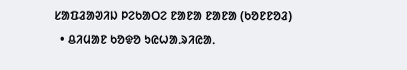ᱥᱟᱯᱲᱟᱣᱤᱡ ᱞᱮᱠᱟᱛᱮ ᱱᱟᱱᱟ ᱱᱟᱱᱟ (ᱠᱚᱱᱱᱚᱲ)
  • ᱪᱤᱢᱟᱱ ᱠᱚᱫᱚ ᱩᱭᱦᱟᱹᱨᱤᱭᱟᱹ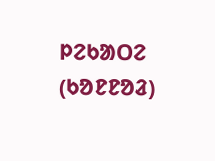ᱞᱮᱠᱟᱛᱮ (ᱠᱚᱱᱱᱚᱲ)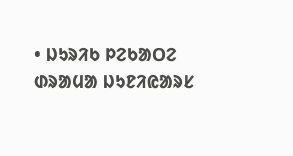• ᱡᱩᱨᱤᱠ ᱞᱮᱠᱟᱛᱮ ᱰᱨᱟᱢᱟ ᱡᱩᱱᱤᱭᱟᱨᱥ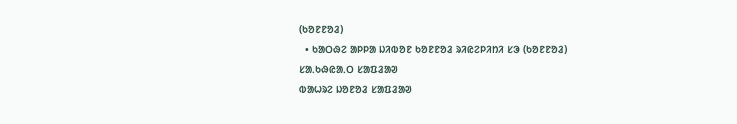(ᱠᱚᱱᱱᱚᱲ)
  • ᱠᱟᱛᱷᱮ ᱟᱞᱞᱟ ᱡᱤᱵᱚᱱ ᱠᱚᱱᱱᱚᱲ ᱨᱤᱭᱮᱞᱤᱴᱤ ᱥᱳ (ᱠᱚᱱᱱᱚᱲ)
ᱥᱟᱹᱠᱷᱭᱟᱹᱛ ᱥᱟᱯᱲᱟᱣ
ᱵᱟᱦᱨᱮ ᱡᱚᱱᱚᱲ ᱥᱟᱯᱲᱟᱣ